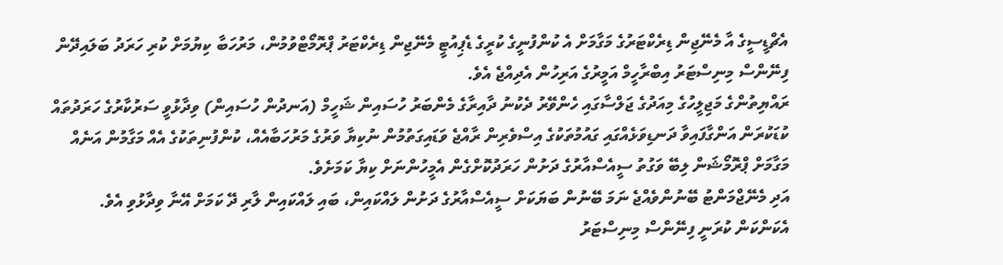އެޗްޑީސީގެ އާ މެނޭޖިން ޑިރެކްޓަރުގެ މަގާމަށް އެ ކުންފުނީގެ ކުރީގެ ޑެޕިއުޓީ މެނޭޖިން ޑިރެކްޓަރު ޕްރޮމޯޓްވުމުން، މަރުހަބާ ކިޔުމަށް ކުރި ހަރަދު ބަލައިދޭން ފިނޭންސް މިނިސްޓަރު އިބްރާހީމް އަމީރުގެ އަރިހުން އެދިއްޖެ އެވެ.
ރައްޔިތުންގެ މަޖިލީހުގެ މިއަދުގެ ޖަލްސާގައި ހެންވޭރު ދެކުނު ދާއިރާގެ މެންބަރު ހުސައިން ޝަހީމް (އަނދުން ހުސައިން) ވިދާޅުވީ ސަރުކާރުގެ ހަރަދުތައް ކުޑަކުރަން އަންގާފައިވާ ދަނޑިވަޅެއްގައި ގައުމުތަކުގެ އިސްވެރިން ރާއްޖެ ވަޑައިގަތުމުން ނުކިޔާ ވަރުގެ މަރުހަބާއެއް، ކުންފުނިތަކުގެ އެއް މަގާމުން އަނެއް މަގާމަށް ޕްރޮމޯޝަން ލިބޭ ވަގުތު ސީއެސްއާރުގެ ދަށުން ހަރަދުކޮށްގެން އެމީހުންނަށް ކިޔާ ކަމަށެވެ.
އަދި މެނޭޖްމަންޓު ބޭނުންވެއްޖެ ނަމަ ބޭނުން ބަޔަކަށް ސީއެސްއާރުގެ ދަށުން ލައްކައިން، ބައި ލައްކައިން ލާރި ދޭ ކަމަށް އޭނާ ވިދާޅުވި އެވެ. އެކަންކަން ކުރަނީ ފިނޭންސް މިނިސްޓަރު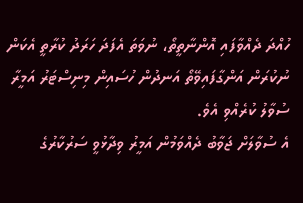ހުއްދަ ދެއްވާފައި އޮންނާތީތޯ، ނުވަތަ އެފަދަ ހަރަދު ކުރާތީ އެކަން ނުކުރަން އަންގާފައިވޭތޯ އަނދުން ހުސައިން މިނިސްޓަރު އަމީރާ ސުވާލު ކުރެއްވި އެވެ.
އެ ސުވާލަށް ޖަވާބު ދެއްވަމުން އަމީރު ވިދާޅުވީ ސަރުކާރުގެ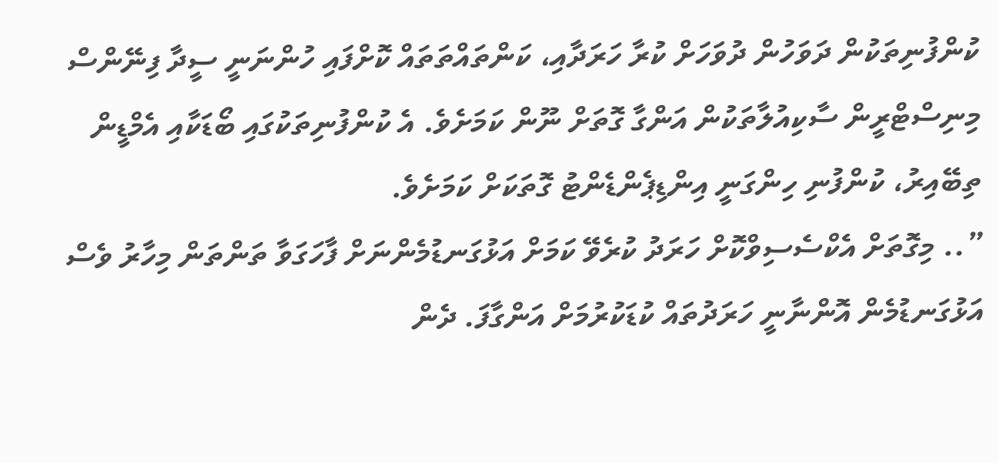ކުންފުނިތަކުން ދަވަހުން ދުވަހަށް ކުރާ ހަރަދާއި، ކަންތައްތަތައް ކޮށްފައި ހުންނަނީ ސީދާ ފިނޭންސް މިނިސްޓްރީން ސާކިއުލާތަކުން އަންގާ ގޮތަށް ނޫން ކަމަށެވެ. އެ ކުންފުނިތަކުގައި ބޯޑަކާއި އެމްޑީން ތިބޭއިރު، ކުންފުނި ހިންގަނީ އިންޑިޕެންޑެންޓު ގޮތަކަށް ކަމަށެވެ.
”.. މިގޮތަށް އެކްސެސިވްކޮށް ހަރަދު ކުރެވޭ ކަމަށް އަޅުގަނޑުމެންނަށް ފާހަގަވާ ތަންތަން މިހާރު ވެސް އަޅުގަނޑުމެން އޮންނާނީ ހަރަދުތައް ކުޑަކުރުމަށް އަންގާފަ. ދެން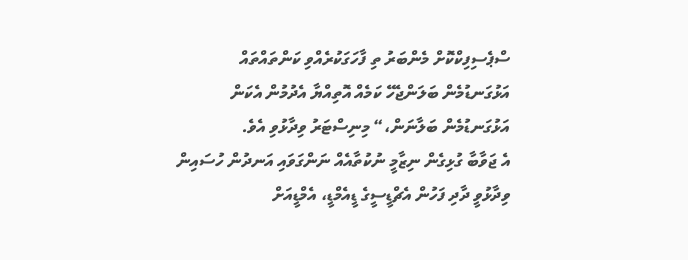ސްޕެސިފިކްކޮށް މެންބަރު ތި ފާހަގަކުރެއްވި ކަންތައްތައް އަޅުގަނޑުމެން ބަލަންޖެހޭ ކަމެއް އޮތިއްޔާ އެދުމުން އެކަން އަޅުގަނޑުމެން ބަލާނަން،“ މިނިސްޓަރު ވިދާޅުވި އެވެ.
އެ ޖަވާބާ ގުޅިގެން ނިޒާމީ ނުކުތާއެއް ނަންގަވައި އަނދުން ހުސައިން ވިދާޅުވީ ދާދި ފަހުން އެޗްޑީސީގެ ޑީއެމްޑީ، އެމްޑީއަށް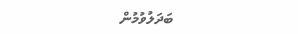ބަދަލުވުމުން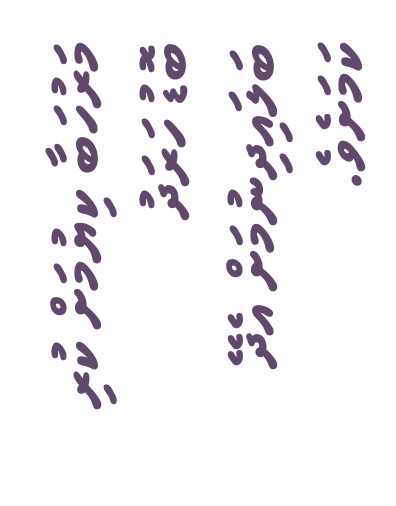މަރުހަބާ ކިޔުމަށް ކުރި ބޮޑު ހަރަދު ބަލައިދިނުމަށް އެދޭ ކަމަށެވެ.